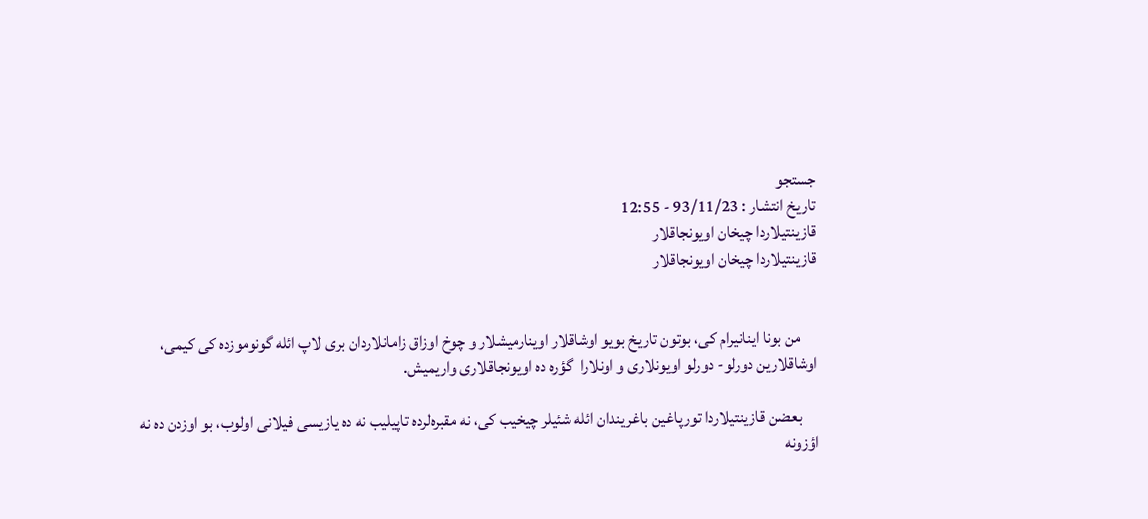جستجو
تاريخ انتشار : 93/11/23 - 12:55
قازینتیلاردا چیخان اویونجاقلار
قازینتیلاردا چیخان اویونجاقلار


     من بونا اینانیرام کی، بوتون تاریخ بویو اوشاقلار اوینارمیشلار و چوخ اوزاق زامانلاردان بری لاپ ائله گونوموزده ‌کی کیمی، اوشاقلارین دورلو- دورلو اویونلاری و اونلارا  گؤره ده اویونجاقلاری واریمیش.

     بعضن قازینتیلاردا تورپاغین باغریندان ائله شئیلر چیخیب کی، نه مقبره‌لرده تاپیلیب نه ده یازیسی فیلانی اولوب، بو اوزدن ده نه اؤزونه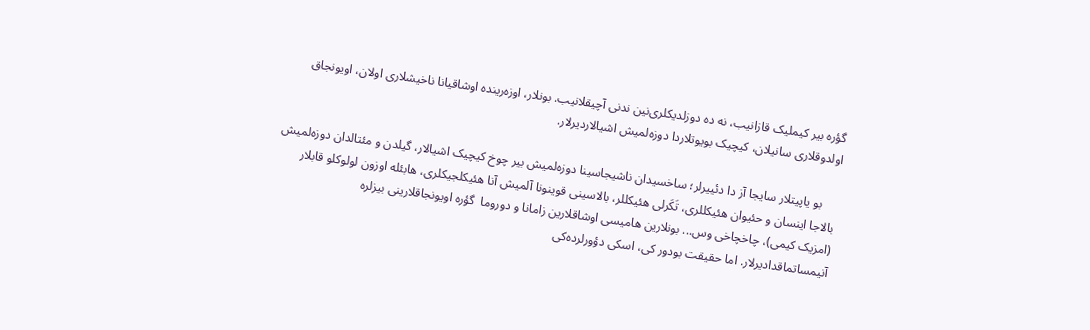گؤره بیر کیملیک قازانیب، نه ده دوزلدیکلری‌نین ندنی آچیقلانیب. بونلار، اوزه‌رینده اوشاقیانا ناخیشلاری اولان، اویونجاق اولدوقلاری سانیلان، کیچیک بویوتلاردا دوزه‌لمیش اشیالاردیرلار.

     بو یاپیتلار سایجا آز دا دئییرلر؛ ساخسیدان ناشیجاسینا دوزه‌لمیش بیر چوخ کیچیک اشیالار، گیلدن و مئتالدان دوزه‌لمیش بالاجا اینسان و حئیوان هئیکللری، تَکَرلی هئیکللر، بالاسینی قوینونا آلمیش آنا هئیکلجیکلری، هابئله اوزون لولوکلو قابلار (امزیک کیمی)، چاخچاخی وس... بونلارین هامیسی اوشاقلارین زامانا و دوروما  گؤره اویونجاقلارینی بیزلره آنیمساتماقدادیرلار. اما حقیقت بودور کی، اسکی دؤورلرده‌کی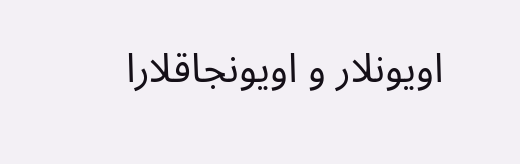اویونلار و اویونجاقلارا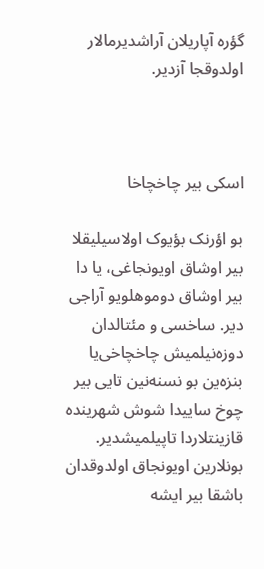گؤره آپاریلان آراشدیرمالار اولدوقجا آزدیر.



اسکی بیر چاخچاخا

بو اؤرنک بؤیوک اولاسیلیقلا بیر اوشاق اویونجاغی، یا دا بیر اوشاق دوموهلویو آراجی دیر. ساخسی و مئتالدان دوزه‌نیلمیش چاخچاخی‌یا بنزه‌ین بو نسنه‌نین تایی بیر چوخ ساییدا شوش شهرینده قازینتلاردا تاپیلمیشدیر. بونلارین اویونجاق اولدوقدان باشقا بیر ایشه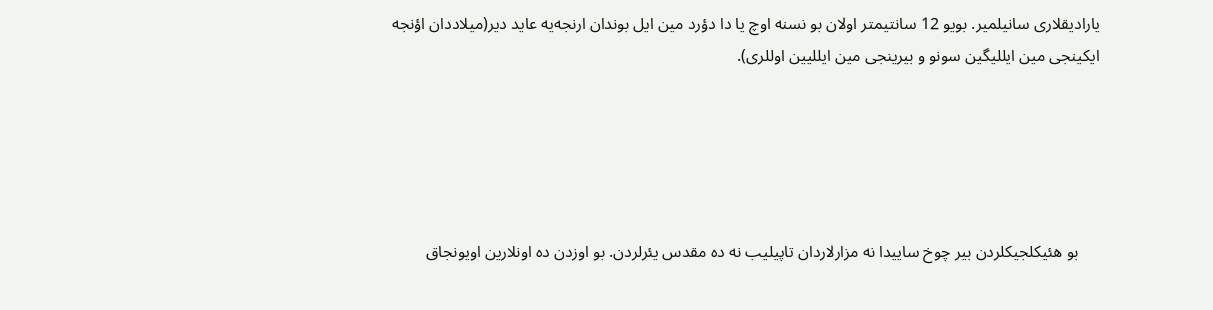یارادیقلاری سانیلمیر. بویو 12 سانتیمتر اولان بو نسنه اوچ یا دا دؤرد مین ایل بوندان ارنجه‌یه عاید دیر(میلاددان اؤنجه ایکینجی مین ایللیگین سونو و بیرینجی مین ایللیین اوللری).





     بو هئیکلجیکلردن بیر چوخ ساییدا نه مزارلاردان تاپیلیب نه ده مقدس یئرلردن. بو اوزدن ده اونلارین اویونجاق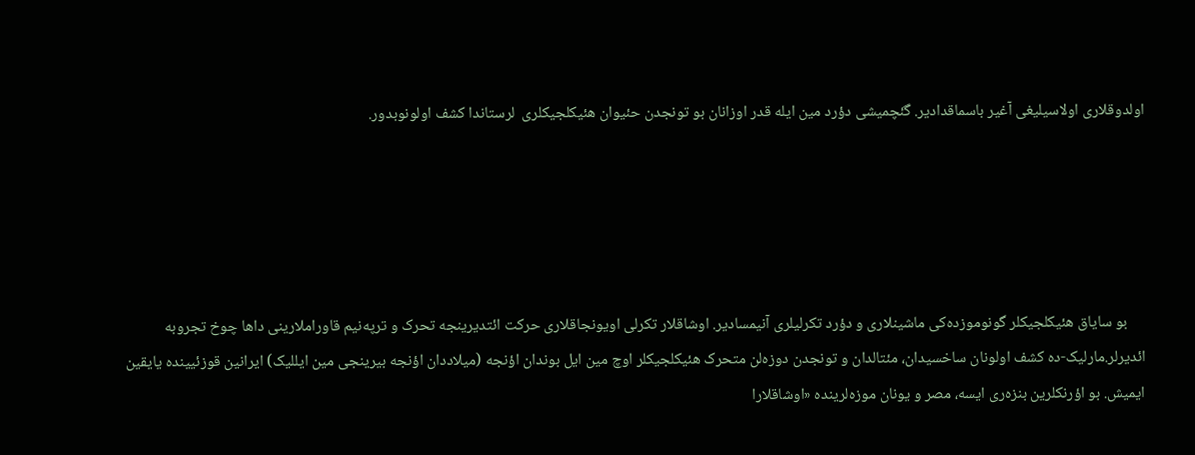اولدوقلاری اولاسیلیغی آغیر باسماقدادیر. گئچمیشی دؤرد مین ایله قدر اوزانان بو تونجدن حئیوان هئیکلجیکلری  لرستاندا کشف اولونوبدور.





     بو سایاق هئیکلجیکلر گونوموزده‌کی ماشینلاری و دؤرد تکرلیلری آنیمسادیر. اوشاقلار تکرلی اویونجاقلاری حرکت ائتدیرینجه تحرک و ترپه‌نیم قاوراملارینی داها چوخ تجروبه ائدیرلر.مارلیک-ده کشف اولونان ساخسیدان، مئتالدان و تونجدن دوزه‌لن متحرک هئیکلجیکلر اوچ مین ایل بوندان اؤنجه (میلاددان اؤنجه بیرینجی مین ایللیک) ایرانین قوزئیینده یایقین ایمیش. بو اؤرنکلرین بنزه‌ری ایسه، مصر و یونان موزه‌لرینده «اوشاقلارا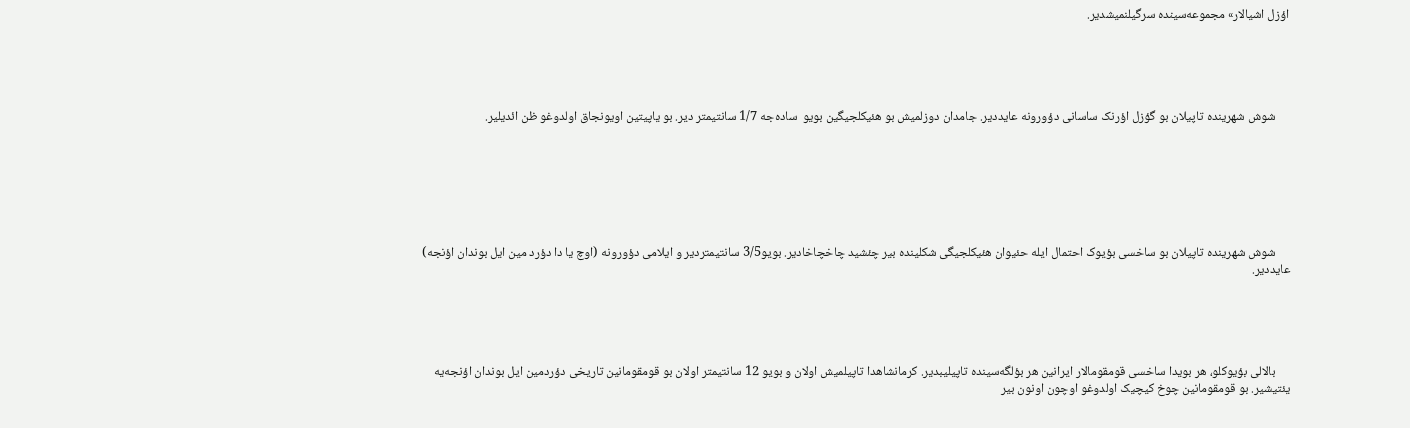اؤزل اشیالار» مجموعه‌سینده سرگیلنمیشدیر.





     شوش شهرینده تاپیلان بو گؤزل اؤرنک ساسانی دؤورونه عایددیر. جامدان دوزلمیش بو هئیکلجیگین بویو  ساده‌جه 1/7 سانتیمتر دیر. بو یاپیتین اویونجاق اولدوغو ظن ائدیلیر.







     شوش شهرینده تاپیلان بو ساخسی بؤیوک احتمال ایله حئیوان هئیکلجیگی شکلینده بیر چئشید چاخچاخادیر. بویو3/5 سانتیمتردیر و ایلامی دؤورونه (اوچ یا دا دؤرد مین ایل بوندان اؤنجه) عایددیر.





     بالالی بؤیوکلو، هر بویدا ساخسی قومقومالار ایرانین هر بؤلگه‌سینده تاپیلیبدیر. کرمانشاهدا تاپیلمیش اولان و بویو 12 سانتیمتر اولان بو قومقومانین تاریخی دؤردمین ایل بوندان اؤنجه‌یه یئتیشیر. بو قومقومانین چوخ کیچیک اولدوغو اوچون اونون بیر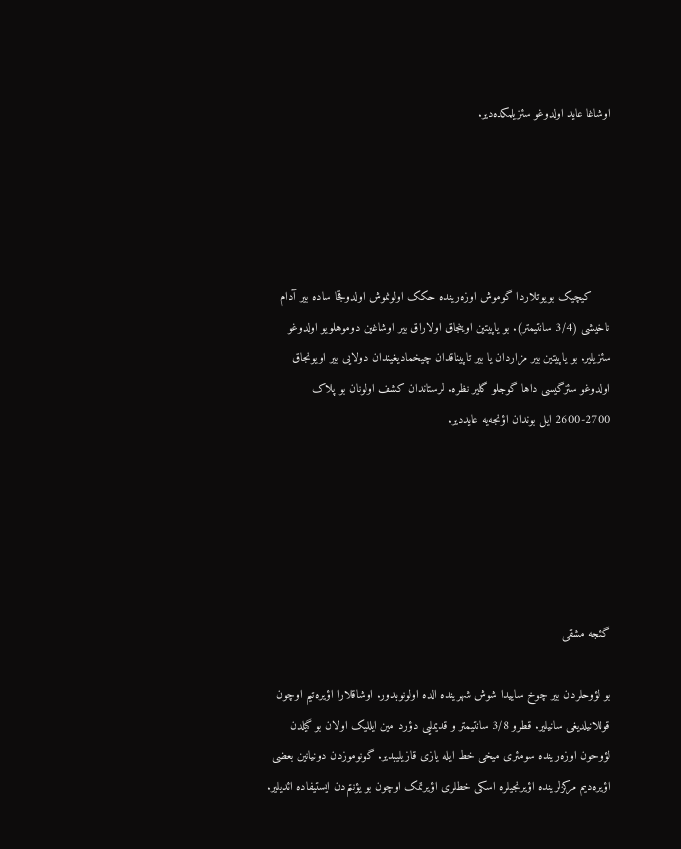اوشاغا عاید اولدوغو سئزیلمکده‌دیر.





     کیچیک بویوتلاردا گوموش اوزه‌رینده حکک اولونموش اولدوقجا ساده بیر آدام ناخیشی (3/4 سانتیمتر). بو یاپیتین اوینجاق اولاراق بیر اوشاغین دوموهلویو اولدوغو سئزیلیر. بو یاپیتین بیر مزاردان یا بیر تاپیناقدان چیخمادیغیندان دولایی بیر اویونجاق اولدوغو سئزگیسی داها گوجلو گلیر نظره. لرستاندان کشف اولونان بو پلاک 2700-2600 ایل بوندان اؤنجه‌یه عایددیر.






گئجه مشقی

بو لؤوحلردن بیر چوخ ساییدا شوش شهرینده الده اولونوبدور. اوشاقلارا اؤیره‌تیم اوچون قوللانیلدیغی سانیلیر. قطرو 3/8 سانتیمتر و قدیملیی دؤرد مین ایللیک اولان بو گیلدن لؤوحون اوزه‌رینده سومئری میخی خط ایله یازی قازیلیبدیر. گونوموزدن دونیانین بعضی اؤیره‌دیم مرکزلرینده اؤیرنجیلره اسکی خطلری اؤیرتمک اوچون بو یؤنتم‌دن ایستیفاده ائدیلیر.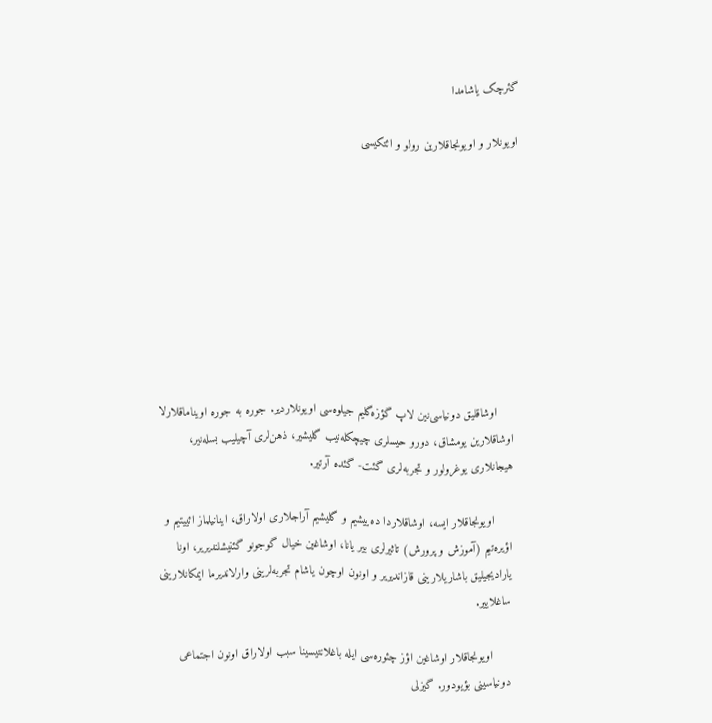گئرچک یاشامدا

اویونلار و اویونجاقلارین رولو و ائتکیسی









     اوشاقلیق دونیاسی‌نین لاپ گؤزه‌گلیم جیلوه‌سی اویونلاردیر. جوره به جوره اویناماقلارلا اوشاقلارین یومشاق، دورو حیسلری‌ چیچکله‌نیب گلیشیر، ذهن‌لری‌ آچیلیب بسله‌نیر، هیجانلاری یوغرولور و تجربه‌لری گئت- گئده آرتیر.

     اویونجاقلار ایسه، اوشاقلاردا ده‌ییشیم و گلیشیم آراجلاری اولاراق، اینانیلماز ائییتیم و اؤیره‌تیم (آموزش و پرورش) تاثیرلری بیر یانا، اوشاغین خیال گوجونو گئنیشلندیریر، اونا یارادیجیلیق باشاریلارینی قازاندیریر و اونون اوچون یاشام تجربه‌لرینی وارلاندیرما ایمکانلارینی ساغلاییر.

     اویونجاقلار اوشاغین اؤز چئوره‌سی ایله باغلانتیسینا سبب اولاراق اونون اجتماعی دونیاسینی بؤیودور. گیزلی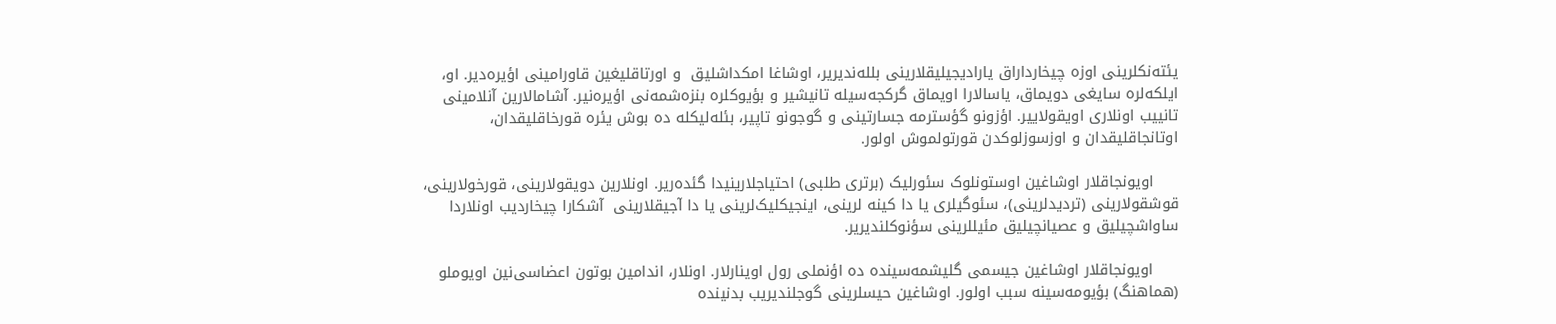یئته‌نکلرینی اوزه چیخارداراق یارادیجیلیقلارینی بلله‌ندیریر، اوشاغا امکداشلیق  و اورتاقلیغین قاورامینی اؤیره‌دیر. او، ایلکه‌لره سایغی دویماق، یاسالارا اویماق گرکجه‌سیله تانیشیر و بؤیوکلره بنزه‌شمه‌نی اؤیره‌نیر. آشامالارین آنلامینی تانییب اونلاری اویقولاییر. اؤزونو گؤسترمه جسارتینی و گوجونو تاپیر، بئله‌لیکله ده بوش یئره قورخاقلیقدان، اوتانجاقلیقدان و اوزسوزلوکدن قورتولموش اولور.

     اویونجاقلار اوشاغین اوستونلوک سئورلیک (برتری طلبی) احتیاجلارینیدا گئده‌ریر. اونلارین دویقولارینی، قورخولارینی، قوشقولارینی (تردیدلرینی)، سئوگیلری یا دا کینه لرینی، اینجیکلیک‌لرینی یا دا آجیقلارینی  آشکارا چیخاردیب اونلاردا ساواشچیلیق و عصیانچیلیق مئیللرینی سؤنوکلندیریر.

     اویونجاقلار اوشاغین جیسمی گلیشمه‌سینده ده اؤنملی رول اوینارلار. اونلار، اندامین بوتون اعضاسی‌نین اویوملو (هماهنگ) بؤیومه‌سینه سبب اولور. اوشاغین حیسلرینی گوجلندیریب بدنینده‌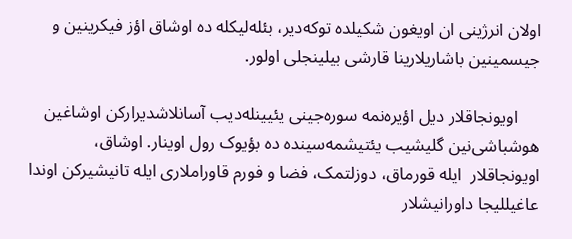اولان انرژینی ان اویغون شکیلده توکه‌دیر، بئله‌لیکله ده اوشاق اؤز فیکرینین و جیسمینین باشاریلارینا قارشی بیلینجلی اولور.

     اویونجاقلار دیل اؤیره‌نمه سوره‌جینی یئیینله‌دیب آسانلاشدیرارکن اوشاغین هوشباشی‌نین گلیشیب یئتیشمه‌سینده ده بؤیوک رول اوینار. اوشاق، اویونجاقلار  ایله قورماق، دوزلتمک، فضا و فورم قاوراملاری ایله تانیشیرکن اوندا عاغیللیجا داورانیشلار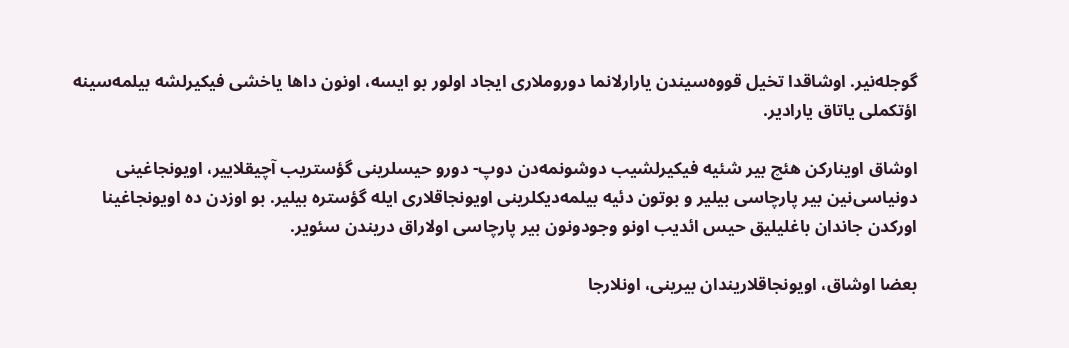گوجله‌نیر. اوشاقدا تخیل قووه‌سیندن یارارلانما دوروملاری ایجاد اولور بو ایسه، اونون داها یاخشی فیکیرلشه بیلمه‌سینه اؤتکملی یاتاق یارادیر.

اوشاق اوینارکن هئچ بیر شئیه فیکیرلشیب دوشونمه‌دن دوپ- دورو حیسلرینی گؤستریب آچیقلاییر، اویونجاغینی دونیاسی‌نین بیر پارچاسی بیلیر و بوتون دئیه ‌بیلمه‌‌دیکلرینی اویونجاقلاری ایله گؤستره بیلیر. بو اوزدن ده اویونجاغینا اورکدن جاندان باغلیلیق حیس ائدیب اونو وجودونون بیر پارچاسی اولاراق دریندن سئویر.

بعضا اوشاق، اویونجاقلاریندان بیرینی، اونلارجا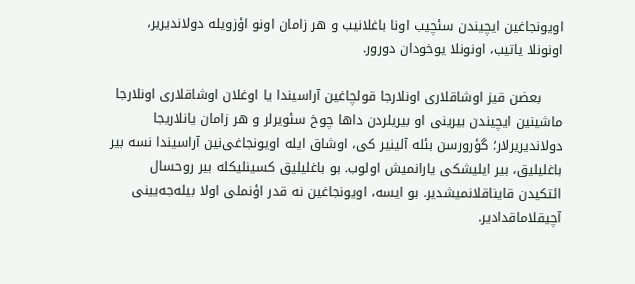اویونجاغین ایچیندن سئچیب اونا باغلانیب و هر زامان اونو اؤزویله دولاندیریر، اونونلا یاتیب، اونونلا یوخودان دورور.

     بعضن قیز اوشاقلاری اونلارجا قولچاغین آراسیندا یا اوغلان اوشاقلاری اونلارجا ماشینین ایچیندن بیرینی او بیریلردن داها چوخ سئویرلر و هر زامان یانلاریجا دولاندیریرلار؛ گؤرورسن بئله آلینیر کی، اوشاق ایله اویونجاغی‌نین آراسیندا نسه بیر باغلیلیق، بیر ایلیشکی یارانمیش اولوب. بو باغلیلیق کسینلیکله بیر روحسال ائتکیدن قایناقلانمیشدیر. بو ایسه، اویونجاغین نه قدر اؤنملی اولا بیله‌جه‌یینی آچیقلاماقدادیر.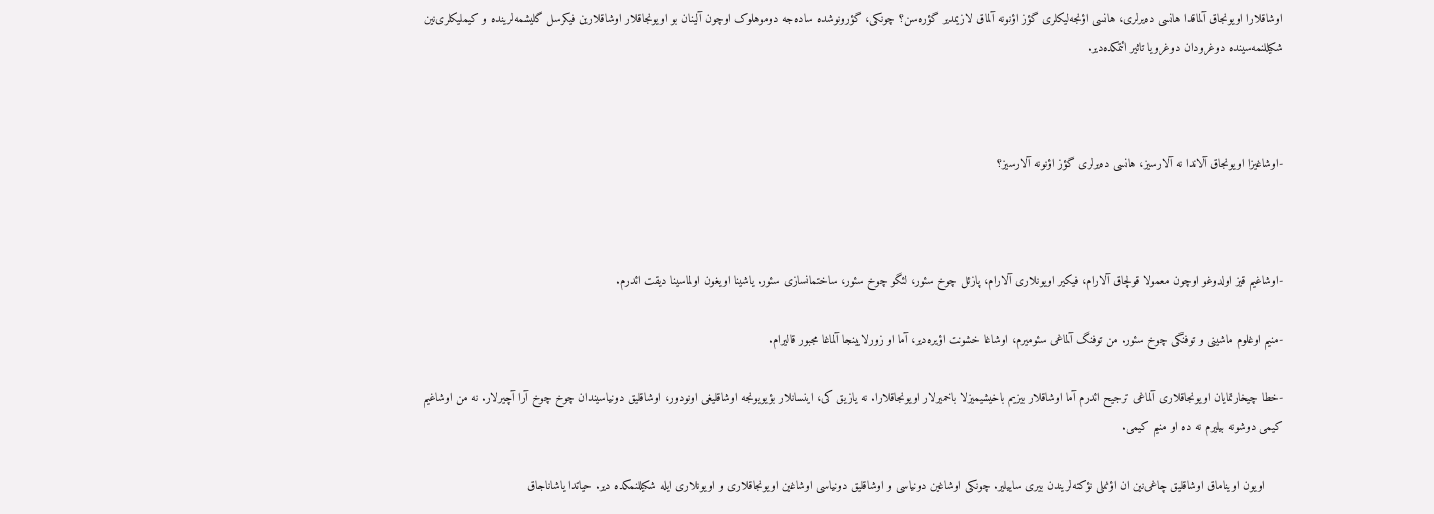اوشاقلارا اویونجاق آلماقدا هانسی ده‌یرلری، هانسی اؤنجه‌لیکلری گؤز اؤنونه آلماق لازیمدیر‌ گؤره‌سن؟ چونکی، گؤرونوشده ساده‌جه دوموهلوک اوچون آلینان بو اویونجاقلار اوشاقلارین فیکرسل گلیشمه‌لرینده و کیملیکلری‌نین شکیللنمه‌سینده دوغرودان دوغرویا تاثیر ائتمکده‌دیر.



-اوشاغیزا اویونجاق آلاندا نه آلارسیز، هانسی ده‌یرلری گؤز اؤنونه آلارسیز؟



-اوشاغیم قیز اولدوغو اوچون معمولا قولچاق آلارام، فیکیر اویونلاری آلارام، پازئل چوخ سئور، لئگو چوخ سئور، ساختمانسازی سئور. یاشینا اویغون اولماسینا دیقت ائدرم.

-منیم اوغلوم ماشینی و توفنگی چوخ سئور. من توفنگ آلماغی سئومیرم، اوشاغا خشونت اؤیره‌دیر، آما او زورلایینجا آلماغا مجبور قالیرام.

-خطا چیخارتمایان اویونجاقلاری آلماغی ترجیح ائدرم آما اوشاقلار بیزیم باخیشیمیزلا باخمیرلار اویونجاقلارا. نه یازیق کی، اینسانلار بؤیویونجه اوشاقلیغی اونودور، اوشاقلیق دونیاسیندان چوخ چوخ آرا آچیرلار. نه من اوشاغیم کیمی دوشونه بیلیرم نه ده او منیم کیمی.

     اویون اویناماق اوشاقلیق چاغی‌نین ان اؤنملی نؤکته‌لریندن بیری ساییلیر. چونکی اوشاغین دونیاسی و اوشاقلیق دونیاسی اوشاغین اویونجاقلاری و اویونلاری ایله شکیللنمکده دیر. حیاتدا یاشاناجاق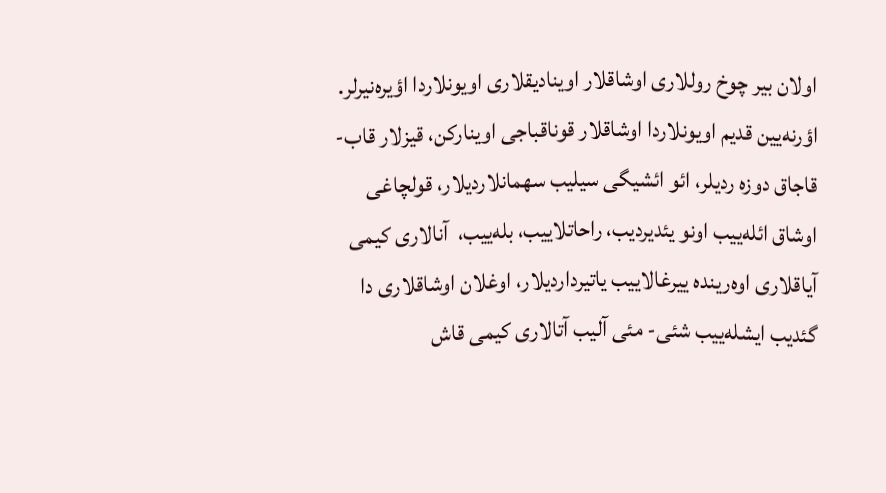اولان بیر چوخ روللاری اوشاقلار اوینادیقلاری اویونلاردا اؤیره‌نیرلر. اؤرنه‌یین قدیم اویونلاردا اوشاقلار قوناقباجی اوینارکن، قیزلار قاب- قاجاق دوزه ردیلر، ائو ائشیگی سیلیب سهمانلاردیلار، قولچاغی اوشاق ائله‌ییب اونو یئدیردیب، راحاتلاییب، بله‌ییب،  آنالاری کیمی آیاقلاری اوه‌رینده ییرغالاییب یاتیرداردیلار، اوغلان اوشاقلاری دا گئدیب ایشله‌ییب شئی- مئی آلیب آتالاری کیمی قاش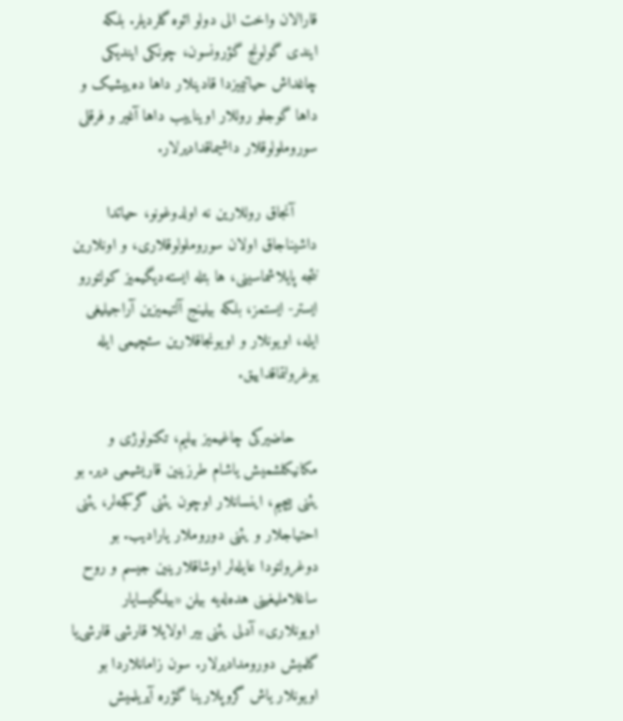قارالان واخت الی ‌دولو ائوه گلردیلر. بلکه ایندی گولونج گؤرونسون، چونکی ایندیکی چاغداش حیاتیمیزدا قادینلار داها ده‌ییشیک و داها گوجلو روللار اویناییب داها آغیر و فرقلی سوروملولوقلار داشیماقدادیرلار.

     آنجاق روللارین نه اولدوغونو، حیاتدا داشیناجاق اولان سوروملولوقلاری، و اونلارین نئجه پایلاشماسینی، ها بئله ایسته‌دیگیمیز کولتورو ایستر- ایستمز، بلکه بیلینج آلتیمیزین آراجیلیغی ایله، اویونلار و اویونجاقلارین سئچیمی ایله یوغرولتماقداییق.

     حاضیرکی چاغیمیز بیلیم، تکنولوژی و مکانیکلشمیش یاشام طرزینین قاریشیمی دیر. بو یئنی بیچیم، اینسانلار اوچون یئنی گرکجه‌لر، یئنی احتیاجلار و یئنی دوروملار یارادیب. بو دوغرولتودا عایله‌لر اوشاقلارینین جیسم و روح ساغلاملیغینی هده‌له‌یه بیلن «بیلگیسایار اویونلاری» آدلی یئنی بیر اولایلا قارشی قارشی‌یا گلمیش دورومدادیرلار. سون زامانلاردا بو اویونلار یاش گروپلارینا گؤره آیریلمیش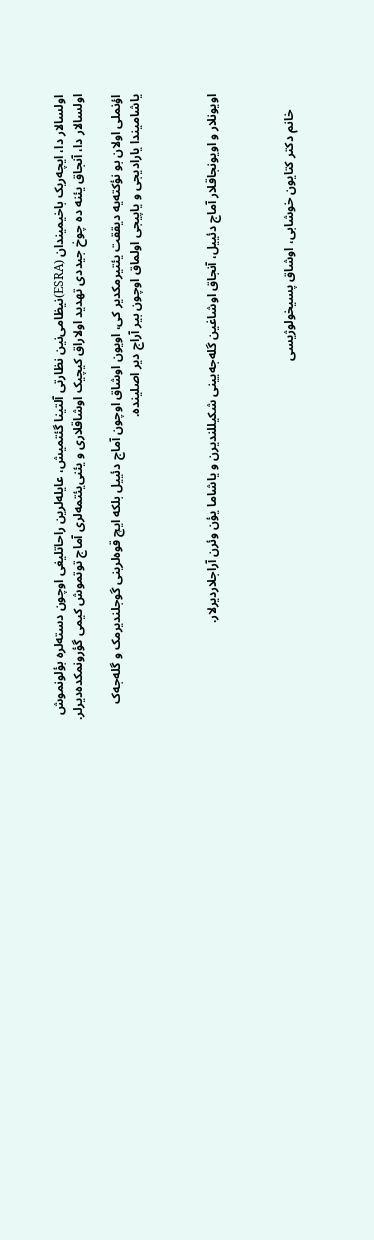اولسالار دا، ایچه‌ریک باخیمیندان (ESRA)نیظامی‌نین نظارتی آلتینا گئتمیش، عایله‌لرین راحاتلیغی اوچون دسته‌لره بؤلونموش اولسالار دا، آنجاق یئنه ده چوخ جیددی تهدید اولاراق کیچیک اوشاقلاری و یئنی‌یئتمه‌لری آماج توتموش کیمی گؤرونمکده‌دیرلر.

اؤنملی اولان بو نؤکته‌یه دیققت یئتیرمکدیر کی، اویون اوشاق اوچون آماج دئییل بلکه ایچ قوه‌لرینی گوجلندیرمک و گله‌جه‌ک یاشامیندا یارادیجی و یاپیجی اولماق اوچون بیر آراج دیر اصلینده.



اویونلار و اویونجاقلار آماج دئییل، آنجاق اوشاغین گله‌جه‌یینی شکیللندیرن و یاشاما یؤن وئرن آراجلاردیرلار.



     خانم دکتر کتایون خوشابی، اوشاق پسیخولوژیسی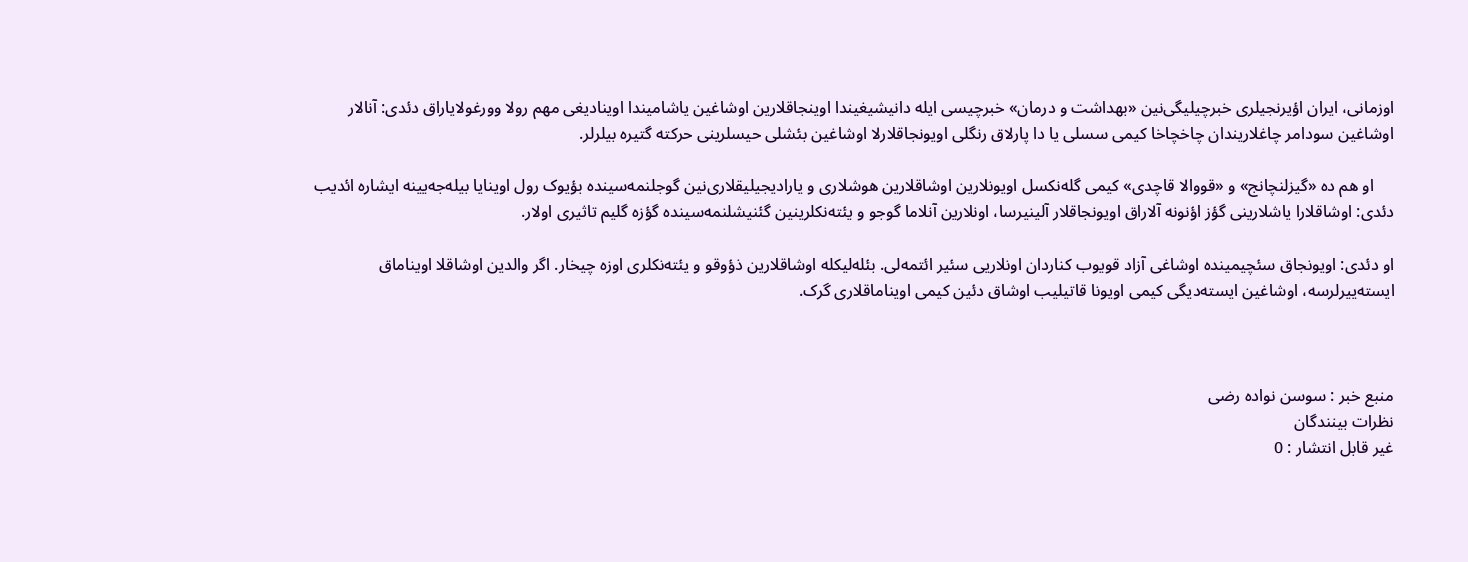اوزمانی، ایران اؤیرنجیلری خبرچیلیگی‌نین «بهداشت و درمان» خبرچیسی ایله دانیشیغیندا اوینجاقلارین اوشاغین یاشامیندا اوینادیغی مهم رولا وورغولایاراق دئدی: آنالار اوشاغین سودامر چاغلاریندان چاخچاخا کیمی سسلی یا دا پارلاق رنگلی اویونجاقلارلا اوشاغین بئشلی حیسلرینی حرکته گتیره بیلرلر.

     او هم ده «گیزلنچانج» و «قووالا قاچدی» کیمی گله‌نکسل اویونلارین اوشاقلارین هوشلاری و یارادیجیلیقلاری‌نین گوجلنمه‌سینده بؤیوک رول اوینایا بیله‌جه‌یینه ایشاره ائدیب دئدی: اوشاقلارا یاشلارینی گؤز اؤنونه آلاراق اویونجاقلار آلینیرسا، اونلارین آنلاما گوجو و یئته‌نکلرینین گئنیشلنمه‌سینده گؤزه گلیم تاثیری اولار.

او دئدی: اویونجاق سئچیمینده اوشاغی آزاد قویوب کناردان اونلاریی سئیر ائتمه‌لی. بئله‌لیکله اوشاقلارین ذؤوقو و یئته‌نکلری اوزه چیخار. اگر والدین اوشاقلا اویناماق ایسته‌ییرلرسه، اوشاغین ایسته‌دیگی کیمی اویونا قاتیلیب اوشاق دئین کیمی اویناماقلاری گرک.



منبع خبر : سوسن نواده رضی
نظرات بينندگان
غیر قابل انتشار : 0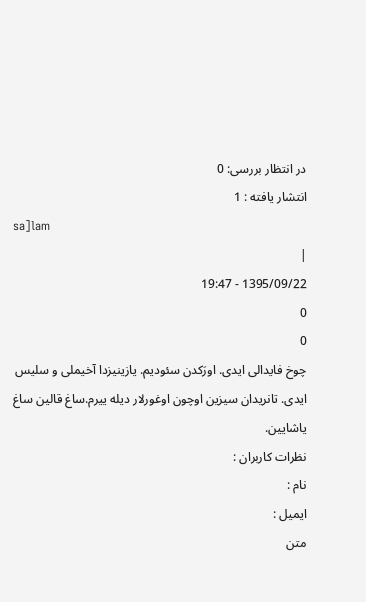در انتظار بررسی: 0
انتشار یافته : 1
sa]lam
|
1395/09/22 - 19:47
0
0
چوخ فایدالی ایدی. اورَکدن سئودیم. یازینیزدا آخیملی و سلیس ایدی. تانریدان سیزین اوچون اوغورلار دیله ییرم.ساغ قالین ساغ یاشایین.
نظرات كاربران :
نام :
ايميل :
متن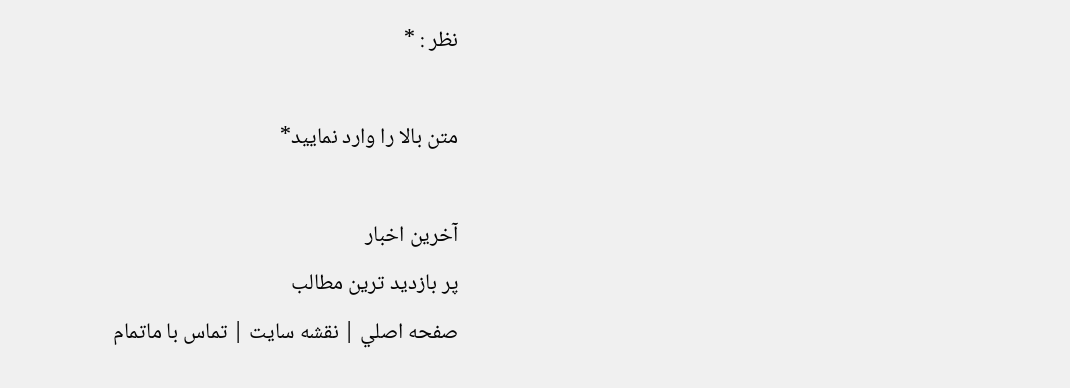نظر : *

متن بالا را وارد نماييد*

آخرين اخبار
پر بازديد ترين مطالب
صفحه اصلي | نقشه سايت | تماس با ماتمام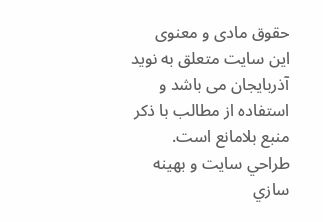حقوق مادی و معنوی این سایت متعلق به نويد آذربايجان می باشد و استفاده از مطالب با ذکر منبع بلامانع است.
طراحي سايت و بهينه سازي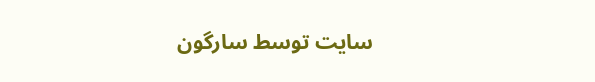سايت توسط سارگون